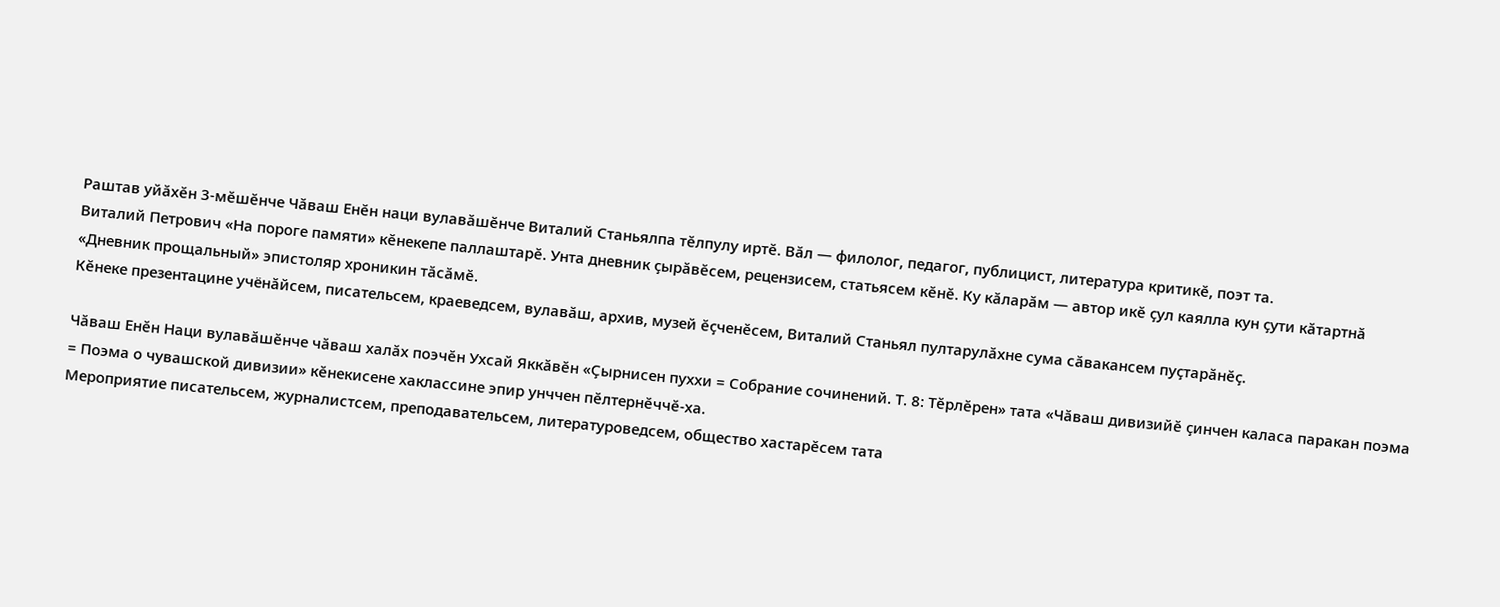Раштав уйӑхӗн 3-мӗшӗнче Чӑваш Енӗн наци вулавӑшӗнче Виталий Станьялпа тӗлпулу иртӗ. Вӑл — филолог, педагог, публицист, литература критикӗ, поэт та.
Виталий Петрович «На пороге памяти» кӗнекепе паллаштарӗ. Унта дневник ҫырӑвӗсем, рецензисем, статьясем кӗнӗ. Ку кӑларӑм — автор икӗ ҫул каялла кун ҫути кӑтартнӑ «Дневник прощальный» эпистоляр хроникин тӑсӑмӗ.
Кӗнеке презентацине учёнӑйсем, писательсем, краеведсем, вулавӑш, архив, музей ӗҫченӗсем, Виталий Станьял пултарулӑхне сума сӑвакансем пуҫтарӑнӗҫ.

Чӑваш Енӗн Наци вулавӑшӗнче чӑваш халӑх поэчӗн Ухсай Яккӑвӗн «Ҫырнисен пуххи = Собрание сочинений. Т. 8: Тӗрлӗрен» тата «Чӑваш дивизийӗ ҫинчен каласа паракан поэма = Поэма о чувашской дивизии» кӗнекисене хаклассине эпир унччен пӗлтернӗччӗ-ха.
Мероприятие писательсем, журналистсем, преподавательсем, литературоведсем, общество хастарӗсем тата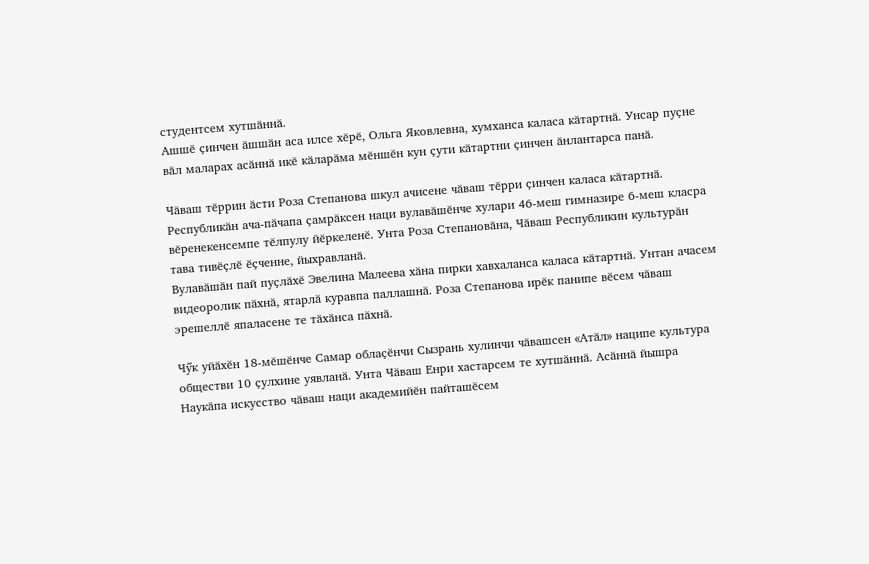студентсем хутшӑннӑ.
Ашшӗ ҫинчен ӑшшӑн аса илсе хӗрӗ, Ольга Яковлевна, хумханса каласа кӑтартнӑ. Унсар пуҫне вӑл маларах асӑннӑ икӗ кӑларӑма мӗншӗн кун ҫути кӑтартни ҫинчен ӑнлантарса панӑ.

Чӑваш тӗррин ӑсти Роза Степанова шкул ачисене чӑваш тӗрри ҫинчен каласа кӑтартнӑ.
Республикӑн ача-пӑчапа ҫамрӑксен наци вулавӑшӗнче хулари 46-меш гимназире 6-меш класра вӗренекенсемпе тӗлпулу йӗркеленӗ. Унта Роза Степановӑна, Чӑваш Республикин культурӑн тава тивӗҫлӗ ӗҫченне, йыхравланӑ.
Вулавӑшӑн пай пуҫлӑхӗ Эвелина Малеева хӑна пирки хавхаланса каласа кӑтартнӑ. Унтан ачасем видеоролик пӑхнӑ, ятарлӑ куравпа паллашнӑ. Роза Степанова ирӗк панипе вӗсем чӑваш эрешеллӗ япаласене те тӑхӑнса пӑхнӑ.

Чӳк уйӑхӗн 18-мӗшӗнче Самар облаҫӗнчи Сызрань хулинчи чӑвашсен «Атӑл» наципе культура обществи 10 ҫулхине уявланӑ. Унта Чӑваш Енри хастарсем те хутшӑннӑ. Асӑннӑ йышра Наукӑпа искусство чӑваш наци академийӗн пайташӗсем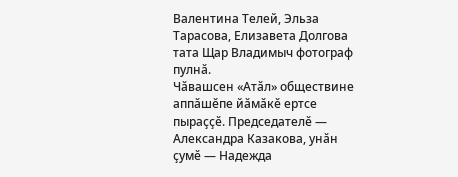Валентина Телей, Эльза Тарасова, Елизавета Долгова тата Щар Владимыч фотограф пулнӑ.
Чӑвашсен «Атӑл» обществине аппӑшӗпе йӑмӑкӗ ертсе пыраҫҫӗ. Председателӗ — Александра Казакова, унӑн ҫумӗ — Надежда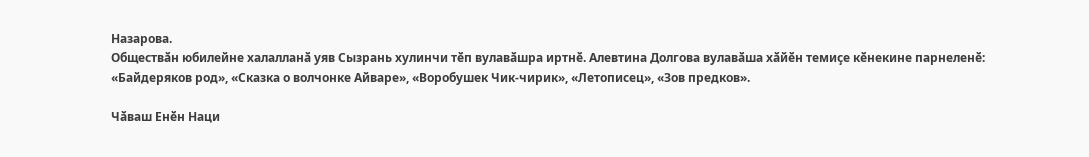Назарова.
Обществӑн юбилейне халалланӑ уяв Сызрань хулинчи тӗп вулавӑшра иртнӗ. Алевтина Долгова вулавӑша хӑйӗн темиҫе кӗнекине парнеленӗ: «Байдеряков род», «Сказка о волчонке Айваре», «Воробушек Чик-чирик», «Летописец», «Зов предков».

Чӑваш Енӗн Наци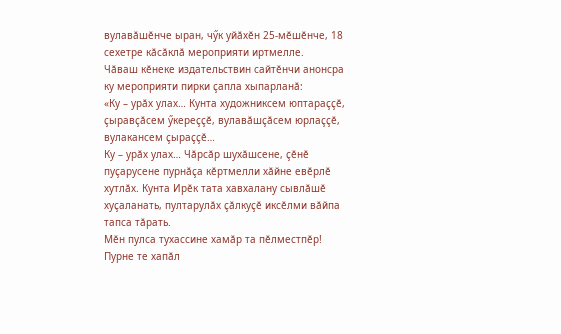вулавӑшӗнче ыран, чӳк уйӑхӗн 25-мӗшӗнче, 18 сехетре кӑсӑклӑ мероприяти иртмелле.
Чӑваш кӗнеке издательствин сайтӗнчи анонсра ку мероприяти пирки ҫапла хыпарланӑ:
«Ку – урӑх улах… Кунта художниксем юптараҫҫӗ, ҫыравҫӑсем ӳкереҫҫӗ, вулавӑшҫӑсем юрлаҫҫӗ, вулакансем ҫыраҫҫӗ…
Ку – урӑх улах… Чӑрсӑр шухӑшсене, ҫӗнӗ пуҫарусене пурнӑҫа кӗртмелли хӑйне евӗрлӗ хутлӑх. Кунта Ирӗк тата хавхалану сывлӑшӗ хуҫаланать, пултарулӑх ҫӑлкуҫӗ иксӗлми вӑйпа тапса тӑрать.
Мӗн пулса тухассине хамӑр та пӗлместпӗр!
Пурне те хапӑл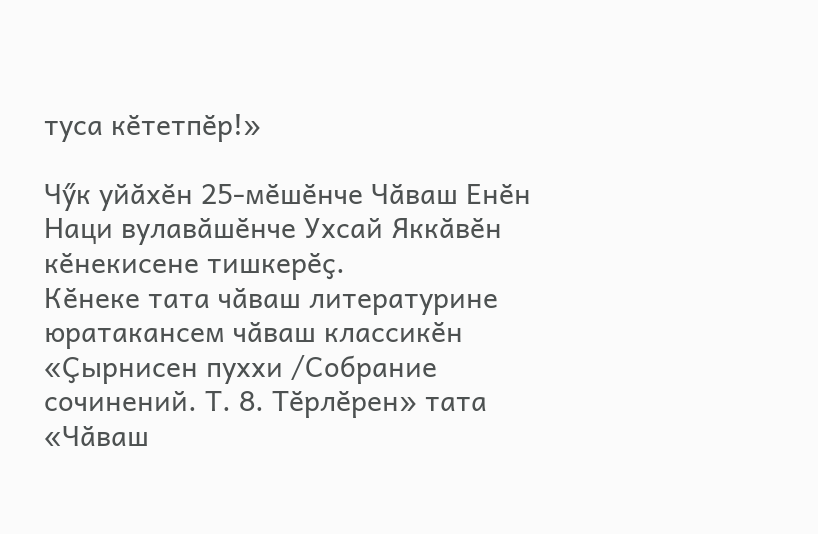туса кӗтетпӗр!»

Чӳк уйӑхӗн 25-мӗшӗнче Чӑваш Енӗн Наци вулавӑшӗнче Ухсай Яккӑвӗн кӗнекисене тишкерӗҫ.
Кӗнеке тата чӑваш литературине юратакансем чӑваш классикӗн «Ҫырнисен пуххи /Собрание сочинений. Т. 8. Тӗрлӗрен» тата «Чӑваш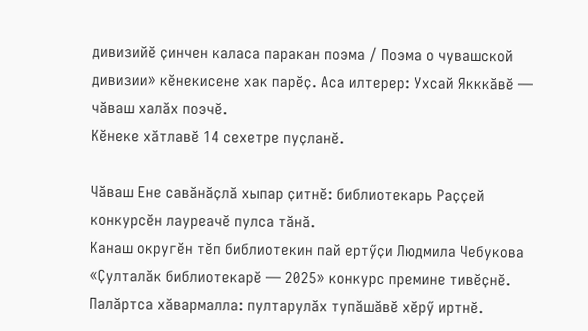дивизийӗ ҫинчен каласа паракан поэма / Поэма о чувашской дивизии» кӗнекисене хак парӗҫ. Аса илтерер: Ухсай Якккӑвӗ — чӑваш халӑх поэчӗ.
Кӗнеке хӑтлавӗ 14 сехетре пуҫланӗ.

Чӑваш Ене савӑнӑҫлӑ хыпар ҫитнӗ: библиотекарь Раҫҫей конкурсӗн лауреачӗ пулса тӑнӑ.
Канаш округӗн тӗп библиотекин пай ертӳҫи Людмила Чебукова «Ҫулталӑк библиотекарӗ — 2025» конкурс премине тивӗҫнӗ. Палӑртса хӑвармалла: пултарулӑх тупӑшӑвӗ хӗрӳ иртнӗ.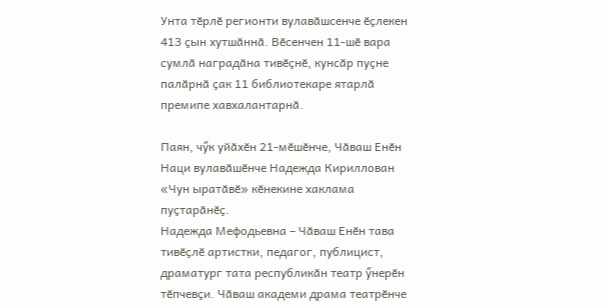Унта тӗрлӗ регионти вулавӑшсенче ӗҫлекен 413 ҫын хутшӑннӑ. Вӗсенчен 11-шӗ вара сумлӑ наградӑна тивӗҫнӗ, кунсӑр пуҫне палӑрнӑ ҫак 11 библиотекаре ятарлӑ премипе хавхалантарнӑ.

Паян, чӳк уйӑхӗн 21-мӗшӗнче, Чӑваш Енӗн Наци вулавӑшӗнче Надежда Кириллован «Чун ыратӑвӗ» кӗнекине хаклама пуҫтарӑнӗҫ.
Надежда Мефодьевна – Чӑваш Енӗн тава тивӗҫлӗ артистки, педагог, публицист, драматург тата республикӑн театр ӳнерӗн тӗпчевҫи. Чӑваш академи драма театрӗнче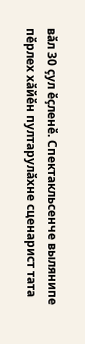вӑл 30 ҫул ӗҫленӗ. Спектакльсенче вылянипе пӗрлех хӑйӗн пултарулӑхне сценарист тата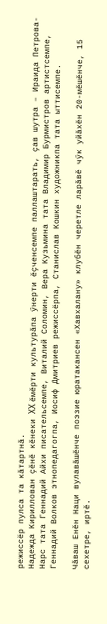режиссёр пулса та кӑтартнӑ.
Надежда Кириллован ҫӗнӗ кӗнеки XX ӗмӗрти культурӑпа ӳнерти ӗҫченсемпе паллаштарать, ҫав шутра – Ираида Петрова-Нарс тата Геннадий Айхи писательсемпе, Виталий Соломин, Вера Кузьмина тата Владимир Бурмистров артистсемпе, Геннадий Волков этнопедагогпа, Иосиф Дмитриев режиссёрпа, Станислав Кошкин художникпа тата ыттисемпе.

Чӑваш Енӗн Наци вулавӑшӗнче поэзие юратакансен «Хавхалану» клубӗн черетле ларӑвӗ чӳк уйӑхӗн 20-мӗшӗнче, 15 сехетре, иртӗ.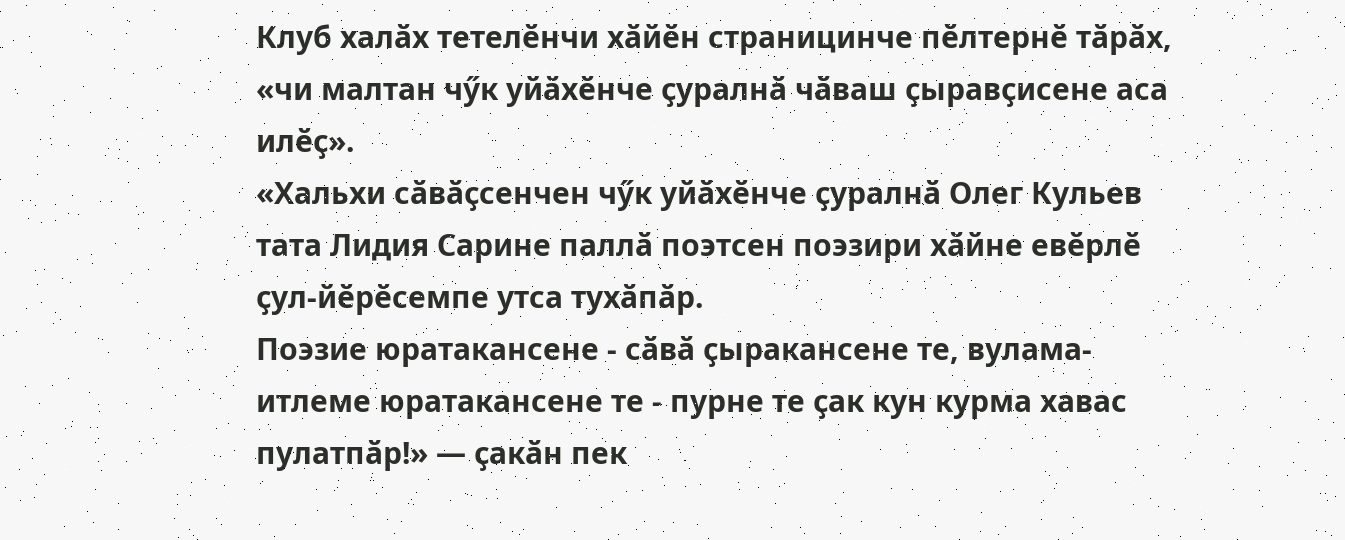Клуб халӑх тетелӗнчи хӑйӗн страницинче пӗлтернӗ тӑрӑх, «чи малтан чӳк уйӑхӗнче ҫуралнӑ чӑваш ҫыравҫисене аса илӗҫ».
«Хальхи сӑвӑҫсенчен чӳк уйӑхӗнче ҫуралнӑ Олег Кульев тата Лидия Сарине паллӑ поэтсен поэзири хӑйне евӗрлӗ ҫул-йӗрӗсемпе утса тухӑпӑр.
Поэзие юратакансене - сӑвӑ ҫыракансене те, вулама-итлеме юратакансене те - пурне те ҫак кун курма хавас пулатпӑр!» — ҫакӑн пек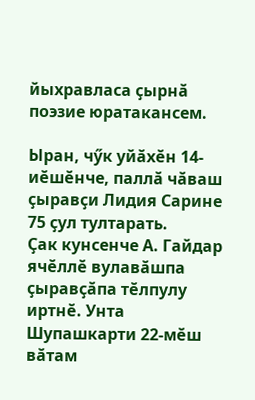йыхравласа ҫырнӑ поэзие юратакансем.

Ыран, чӳк уйӑхӗн 14-иӗшӗнче, паллӑ чӑваш ҫыравҫи Лидия Сарине 75 ҫул тултарать.
Ҫак кунсенче А. Гайдар ячӗллӗ вулавӑшпа ҫыравҫӑпа тӗлпулу иртнӗ. Унта Шупашкарти 22-мӗш вӑтам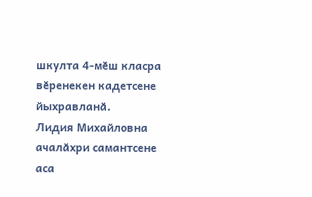шкулта 4-мӗш класра вӗренекен кадетсене йыхравланӑ.
Лидия Михайловна ачалӑхри самантсене аса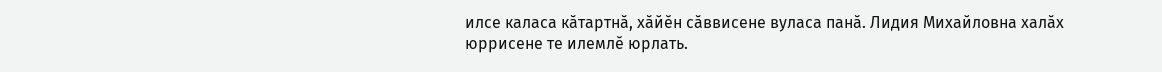илсе каласа кӑтартнӑ, хӑйӗн сӑввисене вуласа панӑ. Лидия Михайловна халӑх юррисене те илемлӗ юрлать.